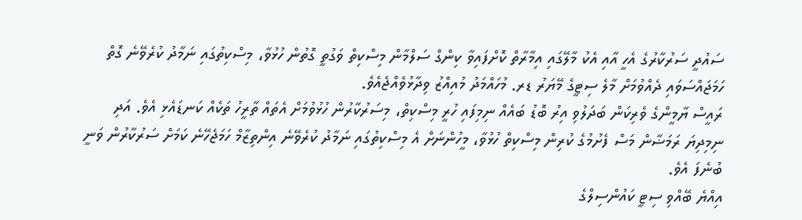ސައުދީ ސަރުކާރުގެ އެހީ އާއި އެކު މާލޭގައި އިމާރާތް ކޮށްފައިވާ ކިންގް ސަލްމާން މިސްކިތް ވަގުތީ ގޮތުން ހުޅުވާ، މިސްކިތުގައި ނަމާދު ކުރެވޭނެ ގޮތް ހަމަޖައްސަވައި ދެއްވުމަށް މާލެ ސިޓީގެ މޭޔަރު ޑރ. މުހައްމަދު މުއިއްޒު ވިދާޅުވެއްޖެއެވެ.
ރައީސް ޔާމީންގެ ވެރިކަން ބަދަލުވި އިރު ބޮޑު ބައެއް ނިމިފައި ހުރީ މިސްކިތް، މިސަރުކާރުން ހުޅުވުމަށް އެތައް ތާރީހު ތަކެއް ކަނޑައެޅި އެވެ. އަދި ނިމިދިޔަ ރަމަޟާން މަސް ފެށުމުގެ ކުރިން މިސްކިތް ހުޅުވާ، މީހުންނަށް އެ މިސްކިތުގައި ނަމާދު ކުރެވޭނެ އިންތިޒާމް ހަމަޖެހޭނެ ކަމަށް ސަރުކާރުން ވަނީ ބުނެފަ އެވެ.
އިއްޔެ ބޭއްވި ސިޓީ ކައުންސިލްގެ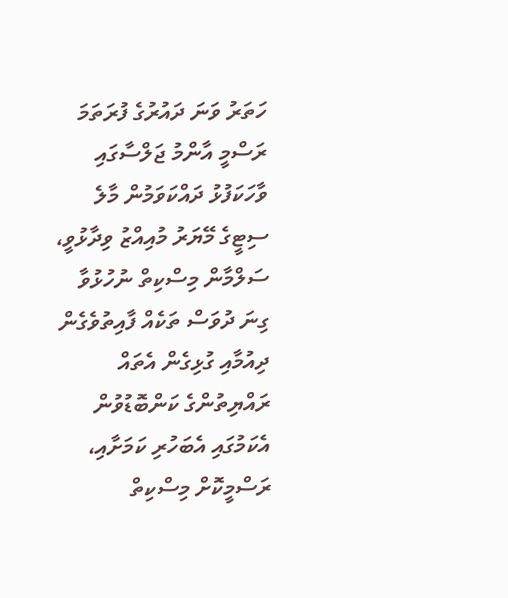ހަތަރު ވަނަ ދައުރުގެ ފުރަތަމަ ރަސްމީ އާންމު ޖަލްސާގައި ވާހަކަފުޅު ދައްކަވަމުން މާލެ ސިޓީގެ މޭޔަރު މުއިއްޒު ވިދާޅުވީ، ސަލްމާން މިސްކިތް ނުހުޅުވާ ގިނަ ދުވަސް ތަކެއް ފާއިތުވެގެން ދިއުމާއި ގުޅިގެން އެތައް ރައްޔިތުންގެ ކަންބޮޑުވުން އެކަމުގައި އެބަހުރި ކަމަށާއި، ރަސްމީކޮށް މިސްކިތް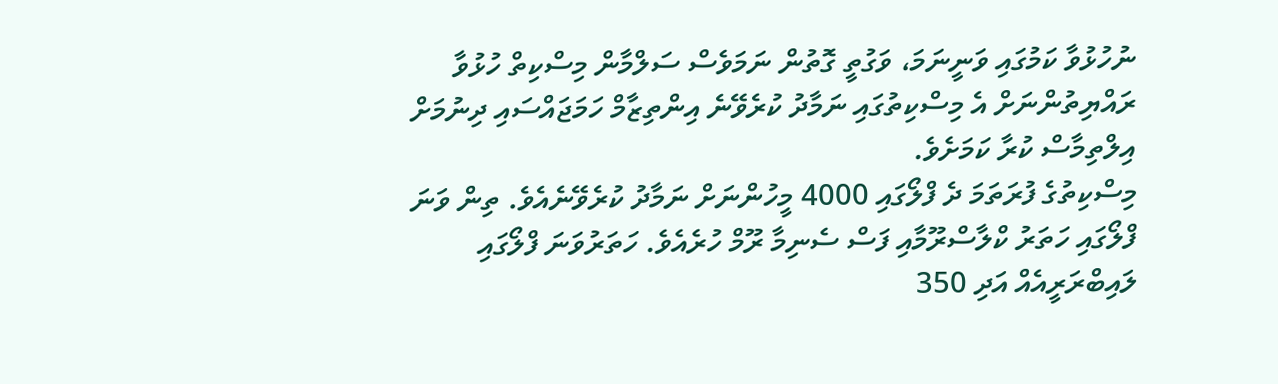ނުހުޅުވާ ކަމުގައި ވަނީނަމަ، ވަގުތީ ގޮތުން ނަމަވެސް ސަލްމާން މިސްކިތް ހުޅުވާ ރައްޔިތުންނަށް އެ މިސްކިތުގައި ނަމާދު ކުރެވޭނެ އިންތިޒާމް ހަމަޖައްސައި ދިނުމަށް އިލްތިމާސް ކުރާ ކަމަށެވެ.
މިސްކިތުގެ ފުރަތަމަ ދެ ފްލޯގައި 4000 މީހުންނަށް ނަމާދު ކުރެވޭނެއެވެ. ތިން ވަނަ ފްލޯގައި ހަތަރު ކްލާސްރޫމާއި ފަސް ސެނިމާ ރޫމް ހުރެއެވެ. ހަތަރުވަނަ ފްލޯގައި ލައިބްރަރީއެއް އަދި 350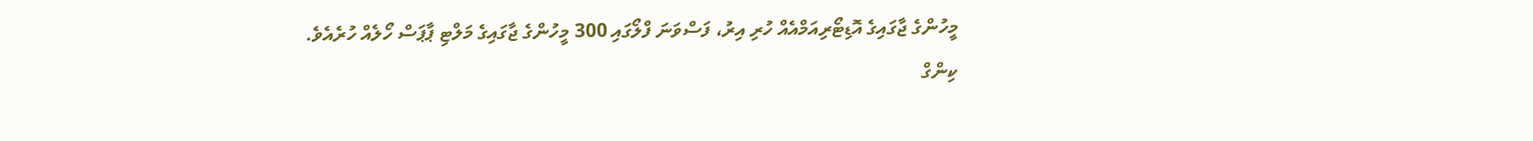މީހުންގެ ޖާގައިގެ އޮޑިޓޯރިއަމްއެއް ހުރި އިރު، ފަސްވަނަ ފްލޯގައި 300 މީހުންގެ ޖާގައިގެ މަލްޓި ޕާޕަސް ހޯލެއް ހުރެއެވެ.
ކިންގް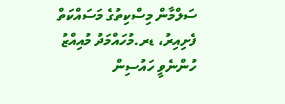ސަލްމާން މިސްކިތުގެ މަސައްކަތް ފެށިއިރު، ޑރ.މުހައްމަދު މުއިއްޒު ހުންނެވީ ހައުސިން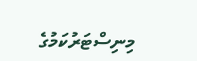މިނިސްޓަރުކަމުގެ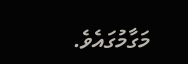މަގާމުގައެވެ.